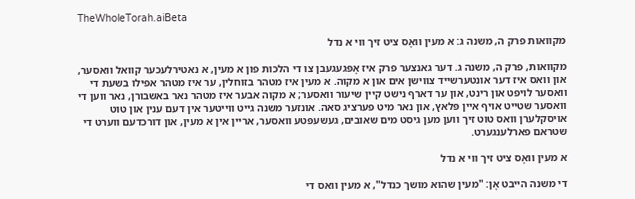TheWholeTorah.aiBeta

מקוואות פרק ה, משנה ג: א מעין וואָס ציט זיך ווי א נדל

מקוואות, פרק ה, משנה ג. דער גאנצער פרק איז אָפּגעגעבן צו די הלכות פון א מעין, א נאטירלעכער קוואל וואסער, און וואס איז דער אונטערשייד צווישן אים און א מקוה. א מעין איז מטהר בזוחלין, ער איז מטהר אפילו בשעת די וואסער לויפט און רינט, און ער דארף נישט קיין שיעור וואסער; א מקוה אבער איז מטהר נאר באשבורן, נאר ווען די וואסער שטייט אויף איין פּלאץ, און נאר מיט פערציג סאה. אונזער משנה גייט ווייטער אין דעם ענין און טוט אויסקלערן וואס טוט זיך ווען מען גיסט מים שאובים, געשעפּטע וואסער, אריין אין א מעין, און דורכדעם ווערט די שטראם פארלענגערט.

א מעין וואָס ציט זיך ווי א נדל

די משנה הייבט אָן: "מעין שהוא מושך כנדל", א מעין וואס די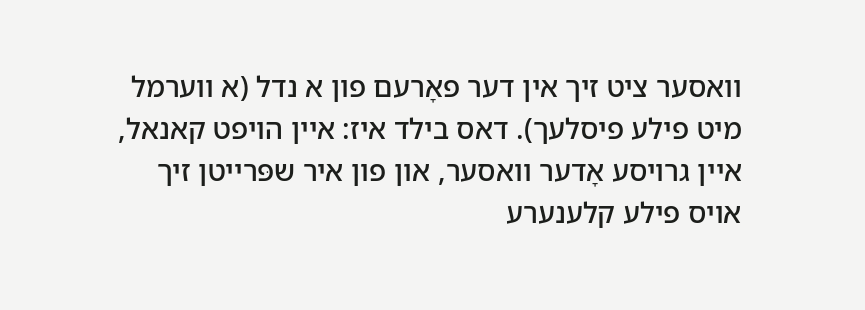וואסער ציט זיך אין דער פאָרעם פון א נדל (א ווערמל מיט פילע פיסלעך). דאס בילד איז: איין הויפט קאנאל, איין גרויסע אָדער וואסער, און פון איר שפּרייטן זיך אויס פילע קלענערע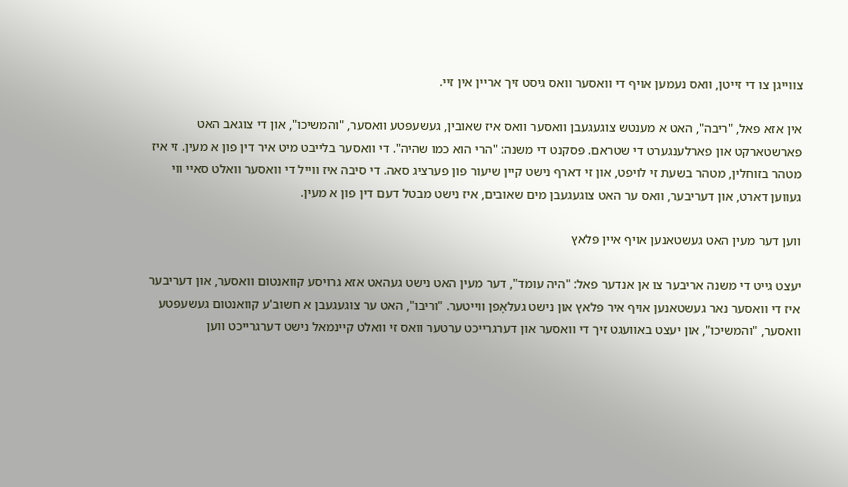צווייגן צו די זייטן, וואס נעמען אויף די וואסער וואס גיסט זיך אריין אין זיי.

אין אזא פאל, "ריבה", האט א מענטש צוגעגעבן וואסער וואס איז שאובין, געשעפּטע וואסער, "והמשיכו", און די צוגאב האט פארשטארקט און פארלענגערט די שטראם. פּסקנט די משנה: "הרי הוא כמו שהיה". די וואסער בלייבט מיט איר דין פון א מעין. זי איז מטהר בזוחלין, מטהר בשעת זי לויפט, און זי דארף נישט קיין שיעור פון פערציג סאה. די סיבה איז ווייל די וואסער וואלט סאיי ווי געווען דארט, און דעריבער, וואס ער האט צוגעגעבן מים שאובים, איז נישט מבטל דעם דין פון א מעין.

ווען דער מעין האט געשטאנען אויף איין פּלאץ

יעצט גייט די משנה אריבער צו אן אנדער פאל: "היה עומד", דער מעין האט נישט געהאט אזא גרויסע קוואנטום וואסער, און דעריבער איז די וואסער נאר געשטאנען אויף איר פּלאץ און נישט געלאָפן ווייטער. "וריבו", האט ער צוגעגעבן א חשוב'ע קוואנטום געשעפּטע וואסער, "והמשיכו", און יעצט באוועגט זיך די וואסער און דערגרייכט ערטער וואס זי וואלט קיינמאל נישט דערגרייכט ווען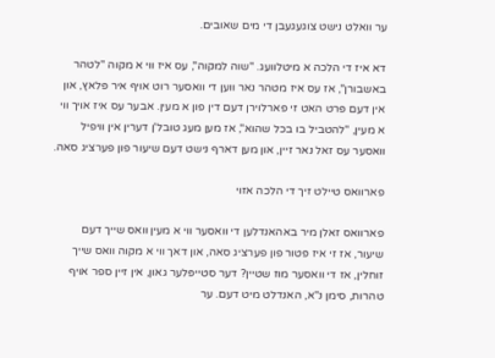ער וואלט נישט צוגעגעבן די מים שאובים.

דא איז די הלכה א מיטלוועג. "שוה למקוה", עס איז ווי א מקוה "לטהר באשבורן", אז עס איז מטהר נאר ווען די וואסער רוט אויף איר פּלאץ, און אין דעם פּרט האט זי פארלוירן דעם דין פון א מעין. אבער עס איז אויך ווי א מעין, "להטביל בו בכל שהוא", אז מען מעג טובל'ן דערין אין וויפיל וואסער עס זאל נאר זיין, און מען דארף נישט דעם שיעור פון פערציג סאה.

פארוואס טיילט זיך די הלכה אזוי

פארוואס זאלן מיר באהאנדלען די וואסער ווי א מעין וואס שייך דעם שיעור, אז זי איז פּטור פון פערציג סאה, און דאך ווי א מקוה וואס שייך זוחלין, אז די וואסער מוז שטיין? דער סטייפּלער גאון, אין זיין ספר אויף טהרות, סימן נ"א, האנדלט מיט דעם. ער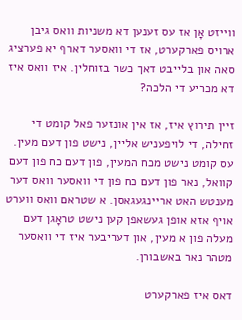ווייזט אָן אז עס זענען דא משניות וואס גיבן ארויס פארקערט, אז די וואסער דארף יא פערציג סאה און בלייבט דאך כשר בזוחלין. איז וואס איז דא מכריע די הלכה?

זיין תירוץ איז, אז אין אונזער פאל קומט די זחילה, די לויפעניש אליין, נישט פון דעם מעין. עס קומט נישט מכח המעין, פון דעם כח פון דעם קוואל, נאר פון דעם כח פון די וואסער וואס דער מענטש האט אריינגעגאסן. א שטראם וואס ווערט אויף אזא אופן געשאפן קען נישט טראָגן דעם מעלה פון א מעין, און דעריבער איז די וואסער מטהר נאר באשבורן.

דאס איז פארקערט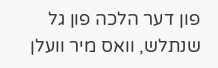פון דער הלכה פון גל שנתלש, וואס מיר וועלן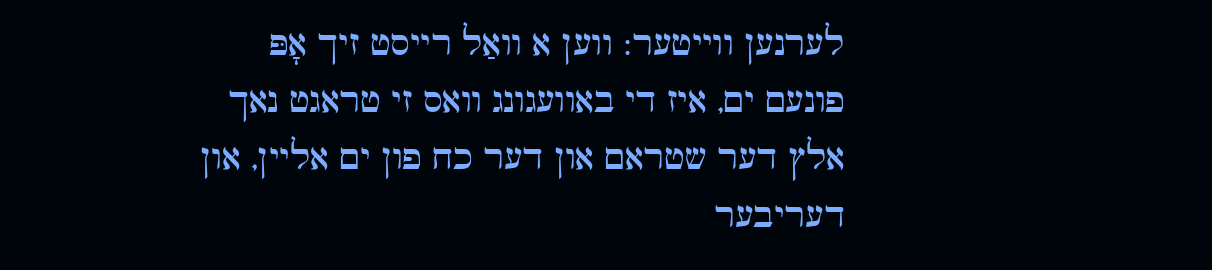לערנען ווייטער: ווען א וואַל רייסט זיך אָפּ פונעם ים, איז די באוועגונג וואס זי טראגט נאך אלץ דער שטראם און דער כח פון ים אליין, און דעריבער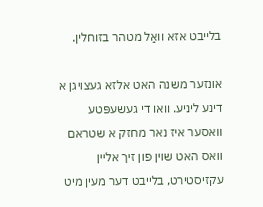בלייבט אזא וואַל מטהר בזוחלין.

אונזער משנה האט אלזא געצויגן א דינע ליניע. וואו די געשעפּטע וואסער איז נאר מחזק א שטראם וואס האט שוין פון זיך אליין עקזיסטירט, בלייבט דער מעין מיט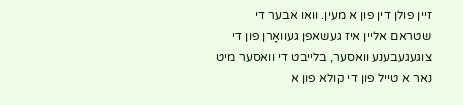זיין פולן דין פון א מעין. וואו אבער די שטראם אליין איז געשאפן געוואָרן פון די צוגעגעבענע וואסער, בלייבט די וואסער מיט נאר א טייל פון די קולא פון א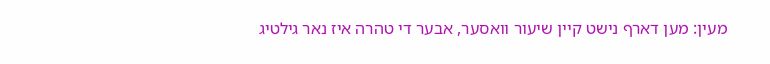מעין: מען דארף נישט קיין שיעור וואסער, אבער די טהרה איז נאר גילטיג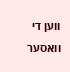ווען די וואסער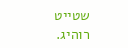שטייט רוהיג.